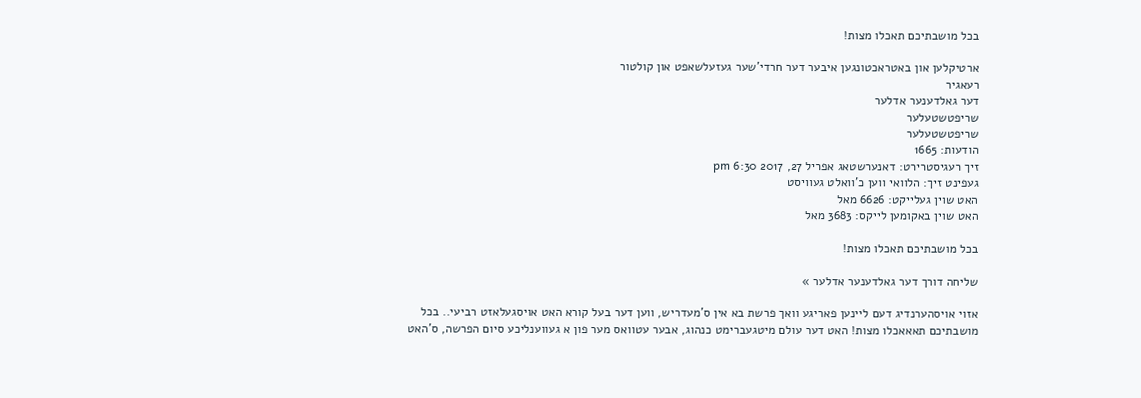בכל מושבתיכם תאכלו מצות!

ארטיקלען און באטראכטונגען איבער דער חרדי'שער געזעלשאפט און קולטור
רעאגיר
דער גאלדענער אדלער
שריפטשטעלער
שריפטשטעלער
הודעות: 1665
זיך רעגיסטרירט: דאנערשטאג אפריל 27, 2017 6:30 pm
געפינט זיך: הלוואי ווען כ'וואלט געוויסט
האט שוין געלייקט: 6626 מאל
האט שוין באקומען לייקס: 3683 מאל

בכל מושבתיכם תאכלו מצות!

שליחה דורך דער גאלדענער אדלער »

אזוי אויסהערנדיג דעם ליינען פאריגע וואך פרשת בא אין ס'מעדריש, ווען דער בעל קורא האט אויסגעלאזט רביעי.. בכל מושבתיכם תאאאכלו מצות! האט דער עולם מיטגעברימט כנהוג, אבער עטוואס מער פון א געווענליכע סיום הפרשה, ס'האט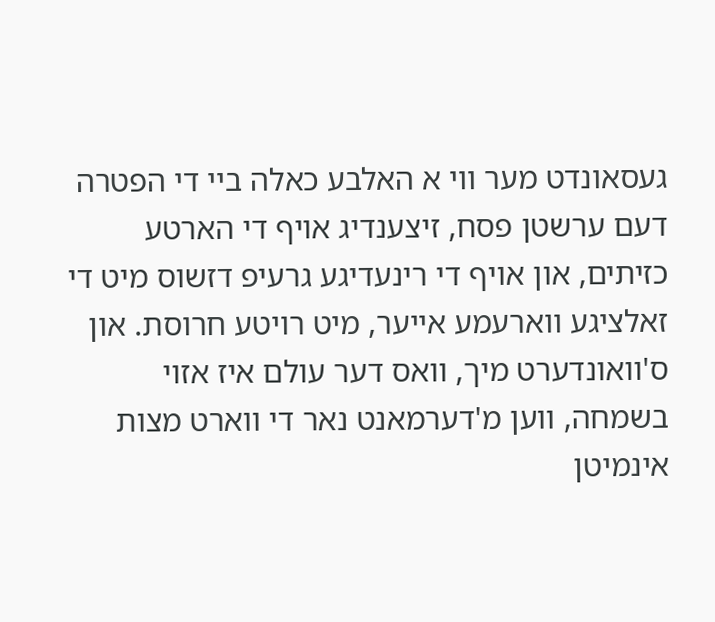געסאונדט מער ווי א האלבע כאלה ביי די הפטרה דעם ערשטן פסח, זיצענדיג אויף די הארטע כזיתים, און אויף די רינעדיגע גרעיפ דזשוס מיט די זאלציגע ווארעמע אייער, מיט רויטע חרוסת. און ס'וואונדערט מיך, וואס דער עולם איז אזוי בשמחה, ווען מ'דערמאנט נאר די ווארט מצות אינמיטן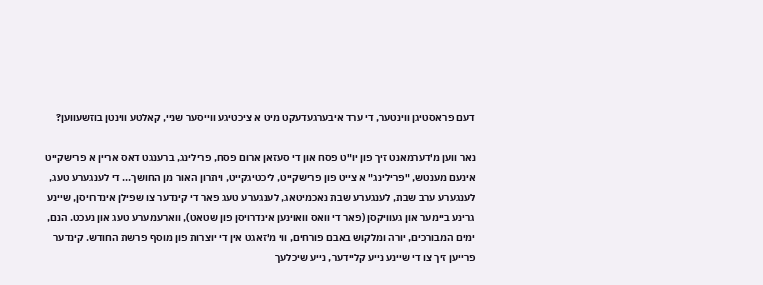דעם פראסטיגן ווינטער, די ערד איבערגעדעקט מיט א ציכטיגע ווייסער שניי, קאלטע ווינטן בוזשעווען?

נאר ווען מ'דערמאנט זיך פון יו"ט פסח און די סעזאן ארום פסח, פרילינג, ברענגט דאס אריין א פרישקייט אינעם מענטש, "פרילינג" א צייט פון פרישקייט, ליכטיגקייט, ויתרון האור מן החושך... די לענגערע טעג, לענגערע ערב שבת, לענגערע שבת נאכמיטאג, לענגערע טעג פאר די קינדער צו שפילן אינדרויסן, שיינע גרינע ביימער און געוויקסן (פאר די וואס וואוינען אינדרויסן פון שטאט), ווארעמערע טעג און נעכט. הנם, ימים המבורכים, יורה ומלקוש באבם פורחים, ווי מ'זאגט אין די יוצרות פון מוסף פרשת החודש. קינדער פרייען זיך צו די שיינע נייע קליידער, נייע שיכלעך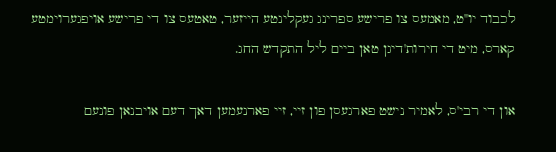לכבוד יו"ט, מאמעס צו פרישע ספרינג געקלינטע הייזער, טאטעס צו די פרישע אויפגערוימטע קארס, מיט די חירות'דיגן טאן ביים ליל התקדש החג.

און די רבי'ס, לאמיר נישט פארגעסן פון זיי, זיי פארנעמען דאך דעם אויבנאן פונעם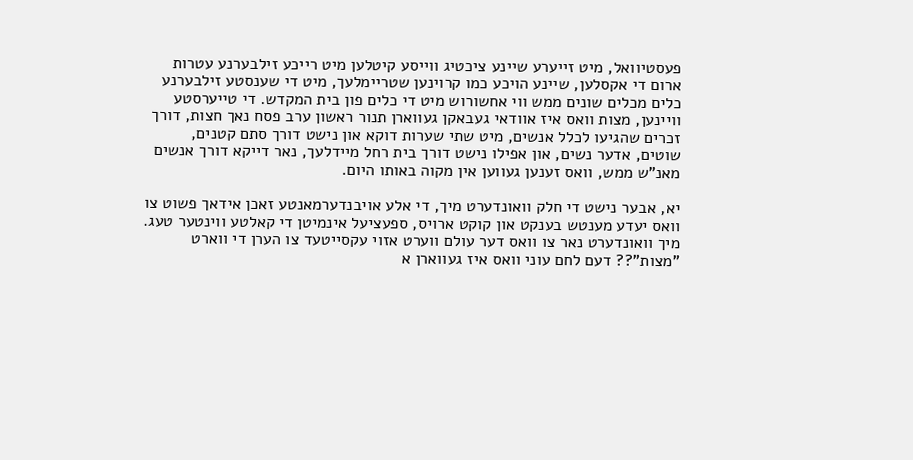פעסטיוואל, מיט זייערע שיינע ציכטיג ווייסע קיטלען מיט רייכע זילבערנע עטרות ארום די אקסלען, שיינע הויכע כמו קרוינען שטריימלעך, מיט די שענסטע זילבערנע כלים מכלים שונים ממש ווי אחשורוש מיט די כלים פון בית המקדש. די טייערסטע וויינען, מצות וואס איז אוודאי געבאקן געווארן תנור ראשון ערב פסח נאך חצות, דורך זכרים שהגיעו לכלל אנשים, מיט שתי שערות דוקא און נישט דורך סתם קטנים, שוטים, אדער נשים, און אפילו נישט דורך בית רחל מיידלעך, נאר דייקא דורך אנשים מאנ"ש ממש, וואס זענען געווען אין מקוה באותו היום.

יא, אבער נישט די חלק וואונדערט מיך, די אלע אויבנדערמאנטע זאכן אידאך פשוט צו וואס יעדע מענטש בענקט און קוקט ארויס, ספעציעל אינמיטן די קאלטע ווינטער טעג. מיך וואונדערט נאר צו וואס דער עולם ווערט אזוי עקסייטעד צו הערן די ווארט "מצות"?? דעם לחם עוני וואס איז געווארן א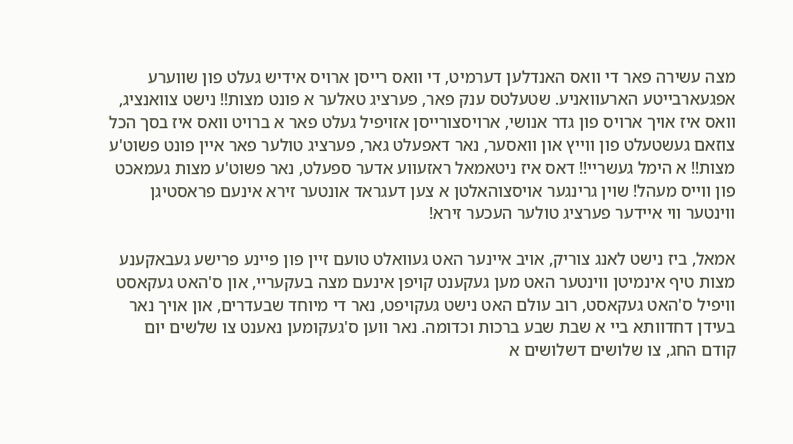מצה עשירה פאר די וואס האנדלען דערמיט, די וואס רייסן ארויס אידיש געלט פון שווערע אפגעארבייטע הארעוואניע. שטעלטס ענק פאר, פערציג טאלער א פונט מצות!! נישט צוואנציג, וואס איז אויך ארויס פון גדר אנושי, ארויסצורייסן אזויפיל געלט פאר א ברויט וואס איז בסך הכל צוזאם געשטעלט פון ווייץ און וואסער, נאר דאפעלט גאר, פערציג טולער פאר איין פונט פשוט'ע מצות!! א הימל געשריי!! דאס איז ניטאמאל ראזעווע אדער ספעלט, נאר פשוט'ע מצות געמאכט פון ווייס מעהל! שוין גרינגער אויסצוהאלטן א צען דעגראד אונטער זירא אינעם פראסטיגן ווינטער ווי איידער פערציג טולער העכער זירא!

אמאל, ביז נישט לאנג צוריק, אויב איינער האט געוואלט טועם זיין פון פיינע פרישע געבאקענע מצות טיף אינמיטן ווינטער האט מען געקענט קויפן אינעם מצה בעקעריי, און ס'האט געקאסט וויפיל ס'האט געקאסט, רוב עולם האט נישט געקויפט, נאר די מיוחד שבעדרים, און אויך נאר בעידן דחדוותא ביי א שבת שבע ברכות וכדומה. נאר ווען ס'געקומען נאענט צו שלשים יום קודם החג, צו שלושים דשלושים א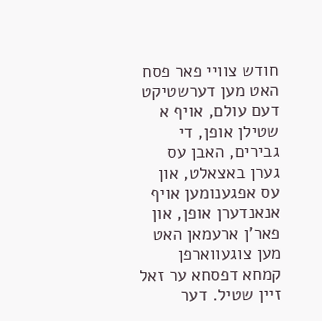חודש צוויי פאר פסח האט מען דערשטיקט דעם עולם, אויף א שטילן אופן, די גבירים, האבן עס גערן באצאלט, און עס אפגענומען אויף אנאנדערן אופן, און פאר'ן ארעמאן האט מען צוגעווארפן קמחא דפסחא ער זאל זיין שטיל. דער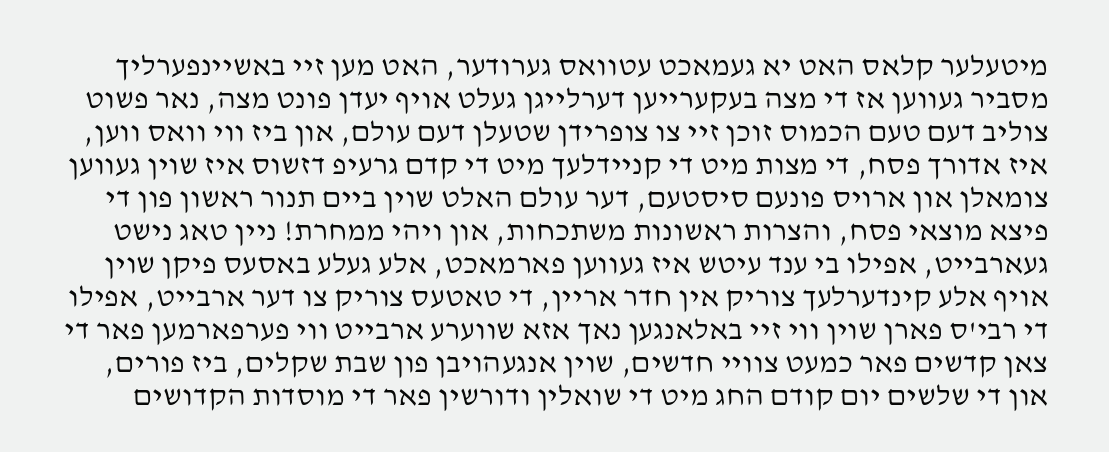מיטעלער קלאס האט יא געמאכט עטוואס גערודער, האט מען זיי באשיינפערליך מסביר געווען אז די מצה בעקערייען דערלייגן געלט אויף יעדן פונט מצה, נאר פשוט צוליב דעם טעם הכמוס זוכן זיי צו צופרידן שטעלן דעם עולם, און ביז ווי וואס ווען, איז אדורך פסח, די מצות מיט די קניידלעך מיט די קדם גרעיפ דזשוס איז שוין געווען צומאלן און ארויס פונעם סיסטעם, דער עולם האלט שוין ביים תנור ראשון פון די פיצא מוצאי פסח, והצרות ראשונות משתכחות, און ויהי ממחרת! ניין טאג נישט געארבייט, אפילו בי ענד עיטש איז געווען פארמאכט, אלע געלע באסעס פיקן שוין אויף אלע קינדערלעך צוריק אין חדר אריין, די טאטעס צוריק צו דער ארבייט, אפילו די רבי'ס פארן שוין ווי זיי באלאנגען נאך אזא שווערע ארבייט ווי פערפארמען פאר די צאן קדשים פאר כמעט צוויי חדשים, שוין אנגעהויבן פון שבת שקלים, ביז פורים, און די שלשים יום קודם החג מיט די שואלין ודורשין פאר די מוסדות הקדושים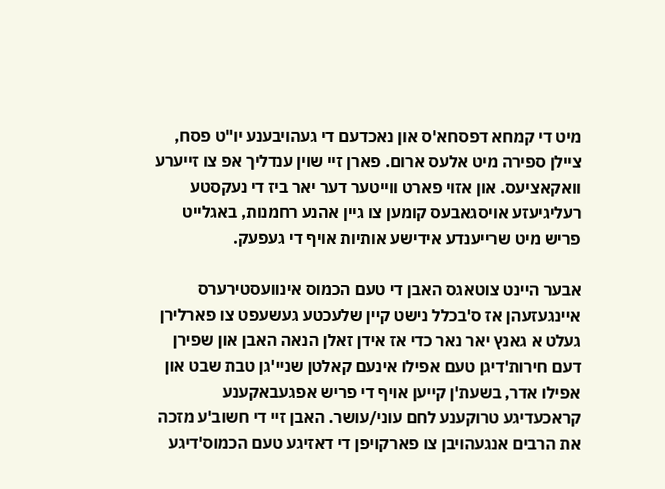מיט די קמחא דפסחא'ס און נאכדעם די געהויבענע יו"ט פסח, ציילן ספירה מיט אלעס ארום. פארן זיי שוין ענדליך אפ צו זייערע וואקאציעס. און אזוי פארט ווייטער דער יאר ביז די נעקסטע רעליגיעזע אויסגאבעס קומען צו גיין אהנע רחמנות, באגלייט פריש מיט שרייענדע אידישע אותיות אויף די געפעק.

אבער היינט צוטאגס האבן די טעם הכמוס אינוועסטירערס איינגעזעהן אז ס'בכלל נישט קיין שלעכטע געשעפט צו פארלירן געלט א גאנץ יאר נאר כדי אז אידן זאלן הנאה האבן און שפירן דעם חירות'דיגן טעם אפילו אינעם קאלטן שניי'גן טבת שבט און אפילו אדר, בשעת'ן קייען אויף די פריש אפגעבאקענע קראכעדיגע טרוקענע לחם עוני/עושר. האבן זיי די חשוב'ע מזכה את הרבים אנגעהויבן צו פארקויפן די דאזיגע טעם הכמוס'דיגע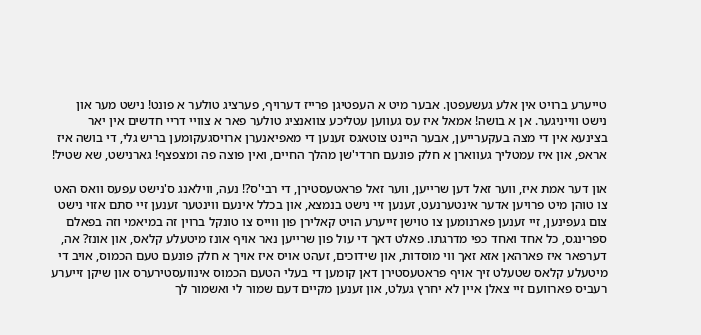טייערע ברויט אין אלע געשעפטן. אבער מיט א העפטיגן פרייז דערויף, פערציג טולער א פונט! נישט מער און נישט ווייניגער. אן א בושה! אמאל איז עס געווען עטליכע צוואנציג טולער פאר א צוויי דריי חדשים אין יאר בצינעא אין די מצה בעקערייען, אבער היינט צוטאגס זענען די מאפיאנערן ארויסגעקומען בריש גלי, די בושה איז אראפ, און איז עמטליך געווארן א חלק פונעם חרדי'שן מהלך החיים, ואין פוצה פה ומצפצף! גארנישט, שא שטיל!

און דער אמת איז, ווער זאל דען שרייען, ווער זאל פראטעסטירן, די רבי'ס?! נעה, ווילאנג ס'נישט עפעס וואס האט צו טוהן מיט פרויען אדער אינטערנעט, זענען זיי נישט בנמצא, און בכלל אינעם ווינטער זענען זיי סתם אזוי נישט צום געפינען, זיי זענען פארנומען צו טוישן זייערע הויט קאלירן פון ווייס צו טונקל ברוין זה במיאמי וזה בפאלם ספרינגס, כל אחד ואחד כפי מדרגתו. פאלט דאך די עול פון שרייען נאר אויף אונז מיטעלע קלאס, און אונז? אה, דערפאר איז פארהאן אזא זאך ווי מוסדות, און שידוכים, זעהט אויס איז אויך א חלק פונעם טעם הכמוס, אויב די מיטעלע קלאס שטעלט זיך אויף פראטעסטירן דאן קומען די בעלי הטעם הכמוס אינוועסטירערס און שיקן זייערע רעביס פארוועם זיי צאלן איין לא יחרץ געלט, און זענען מקיים דעם שמור לי ואשמור לך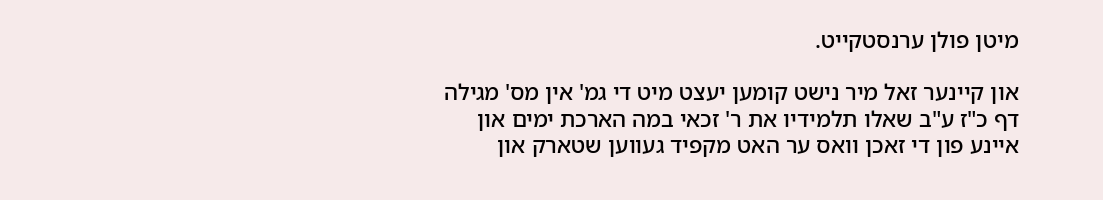מיטן פולן ערנסטקייט.

און קיינער זאל מיר נישט קומען יעצט מיט די גמ' אין מס' מגילה דף כ"ז ע"ב שאלו תלמידיו את ר' זכאי במה הארכת ימים און איינע פון די זאכן וואס ער האט מקפיד געווען שטארק און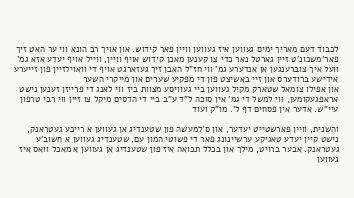לכבוד דעם מאריך ימים געווען איז געווען וויין פאר קידוש. און אויך רב הונא ווי ער האט זיך פאר'משכונ'ט זיין גארטל נאר כדי צו קענען מאכן קידוש אויף וויין, ווייל אויף יעדע אזא גמ' וועל איך צוברענגען אן אנדערע גמ' ווי חז"ל האבן זיך געזארגט אויף די וואוילזיין פון זייערע אידישע ברודערס און זיי באשיצט פון די מפקיע שערים און מייקרי השער
און אפילו צומאל שטארק מקיל געווען ביי געוויסע מצוות ביז ווי לאנג די פרייזן זענען נישט אראפגעקומען, ווי למשל די גמ' אין סוכה ל"ד ע"ב ביי די הדסים מיקל צו זיין ווי רבי טרפון עיי"ש. אדער אין פסחים דף ל'. מו"ק ועוד

והשנית, וויין פארשטייט יעדער, און ס'למעשה פון שטענדיג אן געווען א רייכע געטראנק, נישט קיין יעדע טאגיקע ערשיינונג פאר די פשוטי המון עם, שטענדיג געווען א חשוב'ע געטראנק. אבער ברויט, מילך און בכלל תבואה איז פון שטענדיג אן געווען א מאכל וואס איז געווען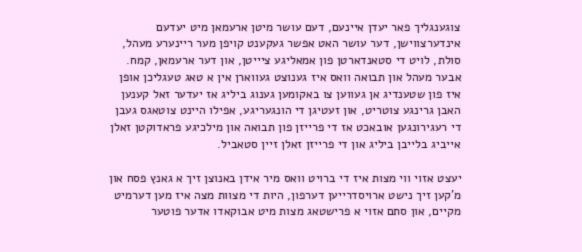צוגענגליך פאר יעדן איינעם, דעם עושר מיטן ארעמאן מיט יעדעם אינדערצווישן, דער עושר האט אפשר געקענט קויפן מער ריינערע מעהל, סולת, לויט די סטאנדארטן פון אמאליגע ציייטן, און דער ארעמאן, קמח. אבער מעהל און תבואה וואס איז גענוצט געווארן אין א טאג טעגליכן אופן איז פון שטענדיג אן געווען צו באקומען גענוג ביליג אז יעדער זאל קענען האבן גרינגע צוטריט, און זעטיגן די הונגעריגע, אפילו היינט צוטאגס געבן די רעגירונגען אובאכט אז די פרייזן פון תבואה און מילכיגע פראדוקטן זאלן אייביג בלייבן ביליג און די פרייזן זאלן זיין סטאביל.

יעצט אזוי ווי מצות איז די ברויט וואס מיר אידן באנוצן זיך א גאנץ פסח און מ'קען זיך נישט ארויסדרייען דערפון, היות די מצוות מצה איז מען דערמיט מקיים, און סתם אזוי א פרישטאג מצות מיט אבוקאדו אדער פוטער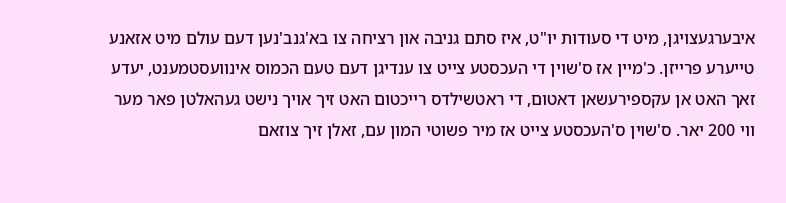איבערגעצויגן, מיט די סעודות יו"ט, איז סתם גניבה און רציחה צו בא'גנב'נען דעם עולם מיט אזאנע טייערע פרייזן. כ'מיין אז ס'שוין די העכסטע צייט צו ענדיגן דעם טעם הכמוס אינוועסטמענט, יעדע זאך האט אן עקספירעשאן דאטום, די ראטשילדס רייכטום האט זיך אויך נישט געהאלטן פאר מער ווי 200 יאר. ס'שוין ס'העכסטע צייט אז מיר פשוטי המון עם, זאלן זיך צוזאם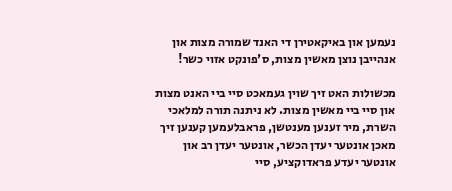נעמען און באיקאטירן די האנד שמורה מצות און אנהייבן נוצן מאשין מצות, ס'פונקט אזוי כשר!

מכשולות האט זיך שוין געמאכט סיי ביי האנט מצות און סיי ביי מאשין מצות. לא ניתנה תורה למלאכי השרת, מיר זענען מענטשן, פראבלעמען קענען זיך מאכן אונטער יעדן הכשר, אונטער יעדן רב און אונטער יעדע פראדוקציע, סיי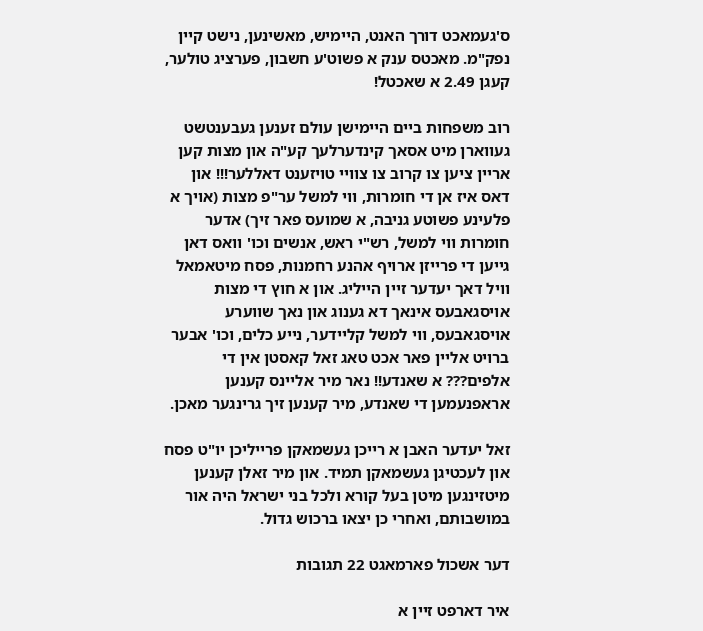ס'געמאכט דורך האנט, היימיש, מאשינען, נישט קיין נפק"מ. מאכטס ענק א פשוט'ע חשבון, פערציג טולער, קעגן 2.49 א שאכטל!

רוב משפחות ביים היימישן עולם זענען געבענטשט געווארן מיט אסאך קינדערלעך קע"ה און מצות קען אריין ציען צו קרוב צו צוויי טויזענט דאללער!!! און דאס איז אן די חומרות, ווי למשל ער"פ מצות (אויך א פלעינע פשוטע גניבה, א שמועס פאר זיך) אדער חומרות ווי למשל, רש"י ראש, אנשים וכו' וואס דאן גייען די פרייזן ארויף אהנע רחמנות, פסח מיטאמאל וויל דאך יעדער זיין הייליג. און א חוץ די מצות אויסגאבעס אינאך דא גענוג און נאך שווערע אויסגאבעס, ווי למשל קליידער, נייע כלים, וכו' אבער ברויט אליין פאר אכט טאג זאל קאסטן אין די אלפים??? א שאנדע!! נאר מיר אליינס קענען אראפנעמען די שאנדע, מיר קענען זיך גרינגער מאכן.

זאל יעדער האבן א רייכן געשמאקן פרייליכן יו"ט פסח און לעכטיגן געשמאקן תמיד. און מיר זאלן קענען מיטזינגען מיטן בעל קורא ולכל בני ישראל היה אור במושבותם, ואחרי כן יצאו ברכוש גדול.

דער אשכול פארמאגט 22 תגובות

איר דארפט זיין א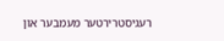רעגיסטרירטער מעמבער און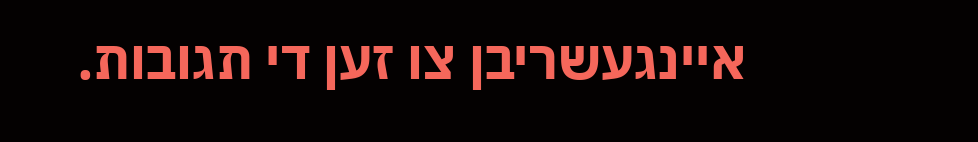איינגעשריבן צו זען די תגובות.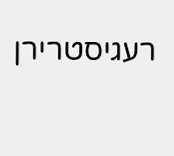רעגיסטרירן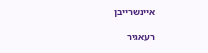איינשרייבן

רעאגיר